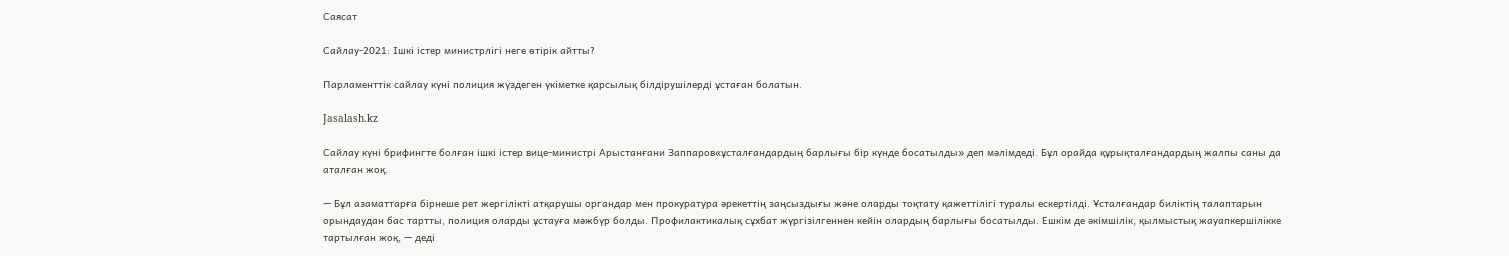Саясат

Сайлау-2021: Ішкі істер министрлігі неге өтірік айтты?

Парламенттік сайлау күні полиция жүздеген үкіметке қарсылық білдірушілерді ұстаған болатын.

Jasalash.kz

Сайлау күні брифингте болған ішкі істер вице-министрі Арыстанғани Заппаров«ұсталғандардың барлығы бір күнде босатылды» деп мәлімдеді. Бұл орайда құрықталғандардың жалпы саны да аталған жоқ.

— Бұл азаматтарға бірнеше рет жергілікті атқарушы органдар мен прокуратура әрекеттің заңсыздығы және оларды тоқтату қажеттілігі туралы ескертілді. Ұсталғандар биліктің талаптарын орындаудан бас тартты, полиция оларды ұстауға мәжбүр болды. Профилактикалық сұхбат жүргізілгеннен кейін олардың барлығы босатылды. Ешкім де әкімшілік, қылмыстық жауапкершілікке тартылған жоқ, — деді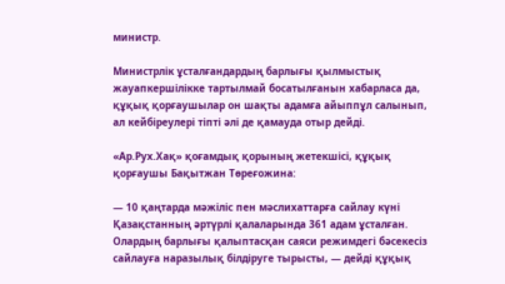министр.

Министрлік ұсталғандардың барлығы қылмыстық жауапкершілікке тартылмай босатылғанын хабарласа да, құқық қорғаушылар он шақты адамға айыппұл салынып, ал кейбіреулері тіпті әлі де қамауда отыр дейді.

«Ар.Рух.Хақ» қоғамдық қорының жетекшісі, құқық қорғаушы Бақытжан Төреғожина:

— 10 қаңтарда мәжіліс пен мәслихаттарға сайлау күні Қазақстанның әртүрлі қалаларында 361 адам ұсталған. Олардың барлығы қалыптасқан саяси режимдегі бәсекесіз сайлауға наразылық білдіруге тырысты, — дейді құқық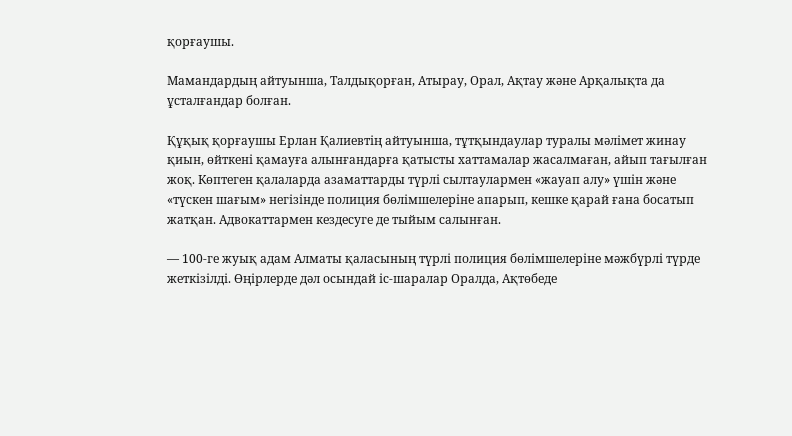қорғаушы.

Мамандардың айтуынша, Талдықорған, Атырау, Орал, Ақтау және Арқалықта да ұсталғандар болған.

Құқық қорғаушы Ерлан Қалиевтің айтуынша, тұтқындаулар туралы мәлімет жинау қиын, өйткені қамауға алынғандарға қатысты хаттамалар жасалмаған, айып тағылған жоқ. Көптеген қалаларда азаматтарды түрлі сылтаулармен «жауап алу» үшін және «түскен шағым» негізінде полиция бөлімшелеріне апарып, кешке қарай ғана босатып жатқан. Адвокаттармен кездесуге де тыйым салынған.

— 100-ге жуық адам Алматы қаласының түрлі полиция бөлімшелеріне мәжбүрлі түрде жеткізілді. Өңірлерде дәл осындай іс-шаралар Оралда, Ақтөбеде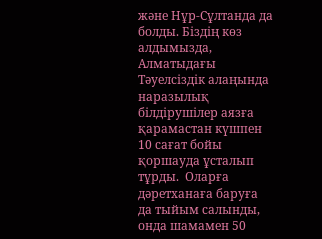және Нұр-Сұлтанда да болды. Біздің көз алдымызда, Алматыдағы Тәуелсіздік алаңында наразылық білдірушілер аязға қарамастан күшпен 10 сағат бойы қоршауда ұсталып тұрды.  Оларға дәретханаға баруға да тыйым салынды, онда шамамен 50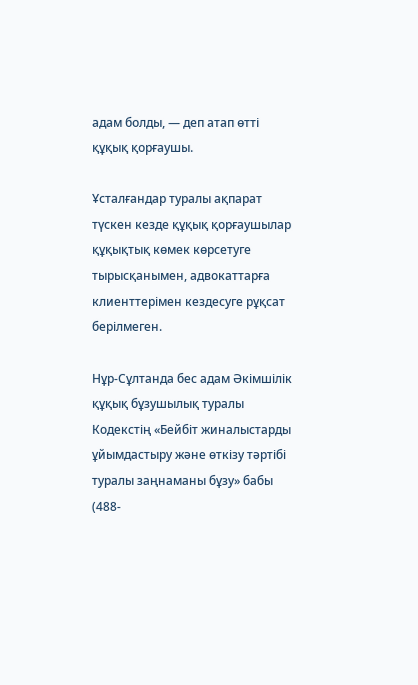адам болды, — деп атап өтті құқық қорғаушы.

Ұсталғандар туралы ақпарат түскен кезде құқық қорғаушылар құқықтық көмек көрсетуге тырысқанымен, адвокаттарға клиенттерімен кездесуге рұқсат берілмеген.

Нұр-Сұлтанда бес адам Әкімшілік құқық бұзушылық туралы Кодекстің «Бейбіт жиналыстарды ұйымдастыру және өткізу тәртібі туралы заңнаманы бұзу» бабы (488-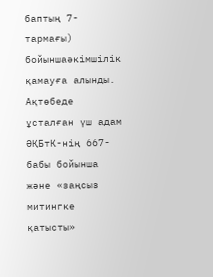баптың 7-тармағы) бойыншаәкімшілік қамауға алынды. Ақтөбеде ұсталған үш адам ӘҚБтК-нің 667-бабы бойынша және «заңсыз митингке қатысты»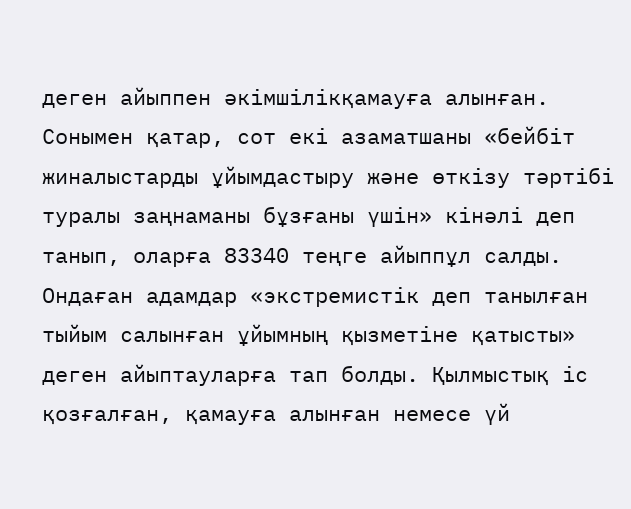деген айыппен әкімшілікқамауға алынған. Сонымен қатар, сот екі азаматшаны «бейбіт жиналыстарды ұйымдастыру және өткізу тәртібі туралы заңнаманы бұзғаны үшін» кінәлі деп танып, оларға 83340 теңге айыппұл салды. Ондаған адамдар «экстремистік деп танылған тыйым салынған ұйымның қызметіне қатысты» деген айыптауларға тап болды. Қылмыстық іс қозғалған, қамауға алынған немесе үй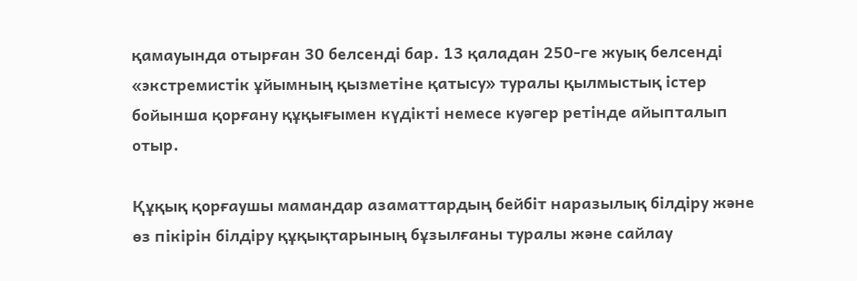қамауында отырған 30 белсенді бар. 13 қаладан 250-ге жуық белсенді «экстремистік ұйымның қызметіне қатысу» туралы қылмыстық істер бойынша қорғану құқығымен күдікті немесе куәгер ретінде айыпталып отыр.

Құқық қорғаушы мамандар азаматтардың бейбіт наразылық білдіру және өз пікірін білдіру құқықтарының бұзылғаны туралы және сайлау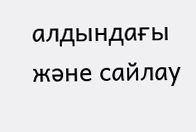алдындағы және сайлау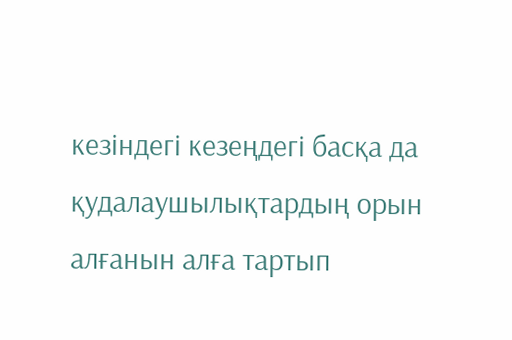кезіндегі кезеңдегі басқа да қудалаушылықтардың орын алғанын алға тартып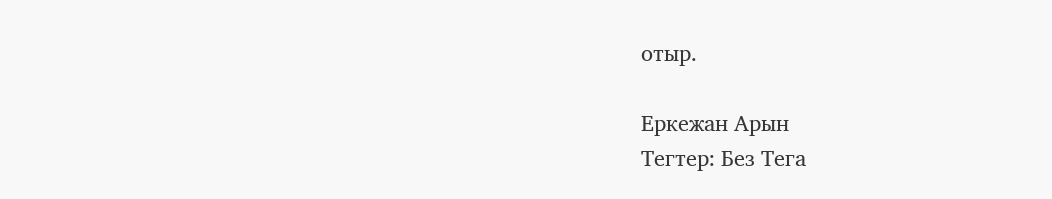отыр.

Еркежан Арын
Тегтер: Без Тега